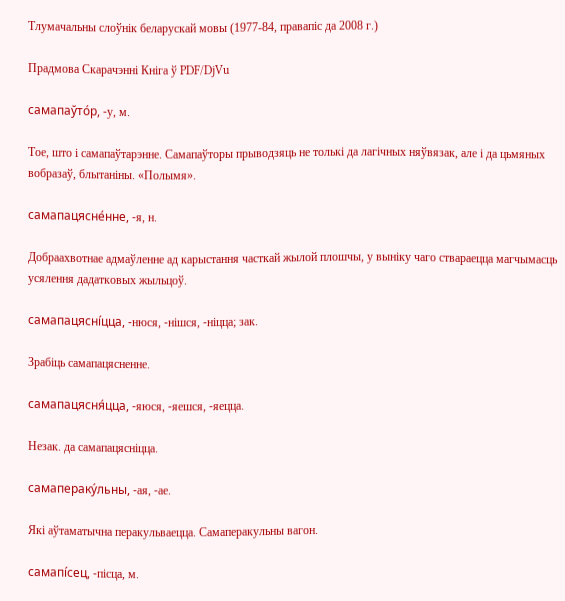Тлумачальны слоўнік беларускай мовы (1977-84, правапіс да 2008 г.)

Прадмова Скарачэнні Кніга ў PDF/DjVu

самапаўто́р, ‑у, м.

Тое, што і самапаўтарэнне. Самапаўторы прыводзяць не толькі да лагічных няўвязак, але і да цьмяных вобразаў, блытаніны. «Полымя».

самапацясне́нне, ‑я, н.

Добраахвотнае адмаўленне ад карыстання часткай жылой плошчы, у выніку чаго ствараецца магчымасць усялення дадатковых жыльцоў.

самапацясні́цца, ‑нюся, ‑нішся, ‑ніцца; зак.

Зрабіць самапацясненне.

самапацясня́цца, ‑яюся, ‑яешся, ‑яецца.

Незак. да самапацясніцца.

самапераку́льны, ‑ая, ‑ае.

Які аўтаматычна перакульваецца. Самаперакульны вагон.

самапі́сец, ‑пісца, м.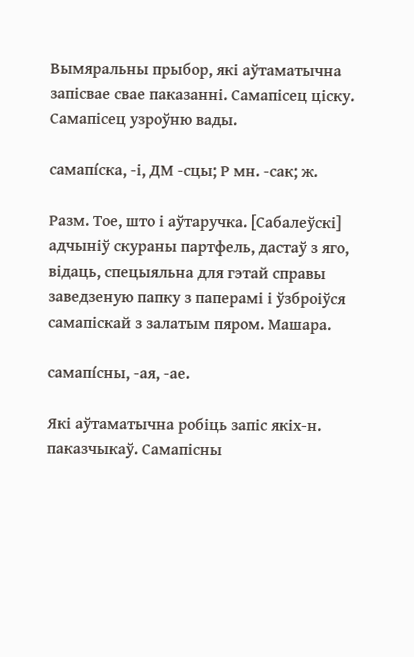Вымяральны прыбор, які аўтаматычна запісвае свае паказанні. Самапісец ціску. Самапісец узроўню вады.

самапі́ска, ‑і, ДМ ‑сцы; Р мн. ‑сак; ж.

Разм. Тое, што і аўтаручка. [Сабалеўскі] адчыніў скураны партфель, дастаў з яго, відаць, спецыяльна для гэтай справы заведзеную папку з паперамі і ўзброіўся самапіскай з залатым пяром. Машара.

самапі́сны, ‑ая, ‑ае.

Які аўтаматычна робіць запіс якіх‑н. паказчыкаў. Самапісны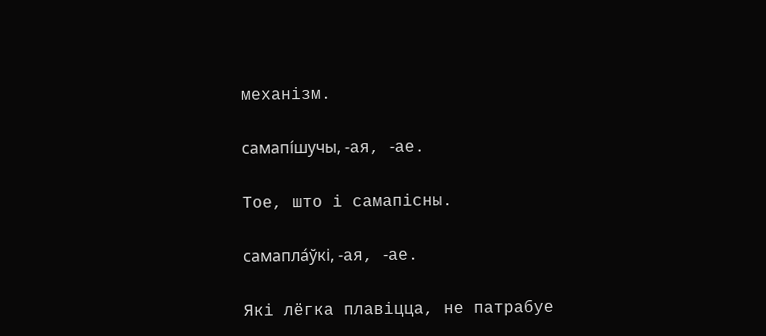механізм.

самапі́шучы, ‑ая, ‑ае.

Тое, што і самапісны.

самапла́ўкі, ‑ая, ‑ае.

Які лёгка плавіцца, не патрабуе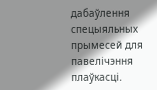дабаўлення спецыяльных прымесей для павелічэння плаўкасці.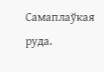Самаплаўкая руда.